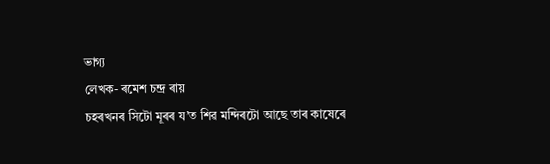ভাগ্য
লেখক- ৰমেশ চন্দ্ৰ ৰায়
চহৰখনৰ সিটো মূৰৰ য’ত শিৱ মন্দিৰটো আছে তাৰ কাষেৰে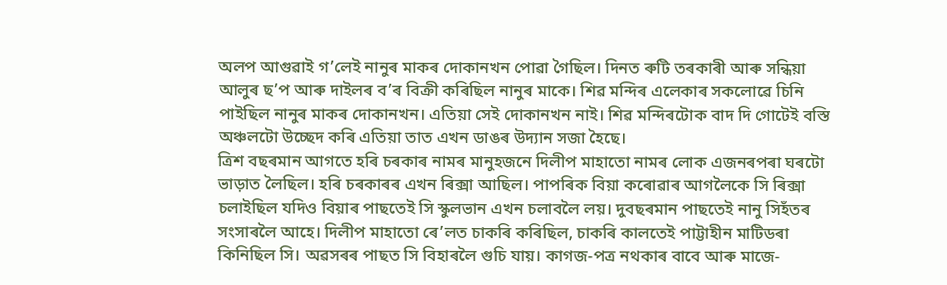অলপ আগুৱাই গ’লেই নানুৰ মাকৰ দোকানখন পোৱা গৈছিল। দিনত ৰুটি তৰকাৰী আৰু সন্ধিয়া আলুৰ ছ’প আৰু দাইলৰ ব’ৰ বিক্ৰী কৰিছিল নানুৰ মাকে। শিৱ মন্দিৰ এলেকাৰ সকলোৱে চিনি পাইছিল নানুৰ মাকৰ দোকানখন। এতিয়া সেই দোকানখন নাই। শিৱ মন্দিৰটোক বাদ দি গোটেই বস্তি অঞ্চলটো উচ্ছেদ কৰি এতিয়া তাত এখন ডাঙৰ উদ্যান সজা হৈছে।
ত্ৰিশ বছৰমান আগতে হৰি চৰকাৰ নামৰ মানুহজনে দিলীপ মাহাতো নামৰ লোক এজনৰপৰা ঘৰটো ভাড়াত লৈছিল। হৰি চৰকাৰৰ এখন ৰিক্সা আছিল। পাপৰিক বিয়া কৰোৱাৰ আগলৈকে সি ৰিক্সা চলাইছিল যদিও বিয়াৰ পাছতেই সি স্কুলভান এখন চলাবলৈ লয়। দুবছৰমান পাছতেই নানু সিহঁতৰ সংসাৰলৈ আহে। দিলীপ মাহাতো ৰে’লত চাকৰি কৰিছিল, চাকৰি কালতেই পাট্টাহীন মাটিডৰা কিনিছিল সি। অৱসৰৰ পাছত সি বিহাৰলৈ গুচি যায়। কাগজ-পত্ৰ নথকাৰ বাবে আৰু মাজে-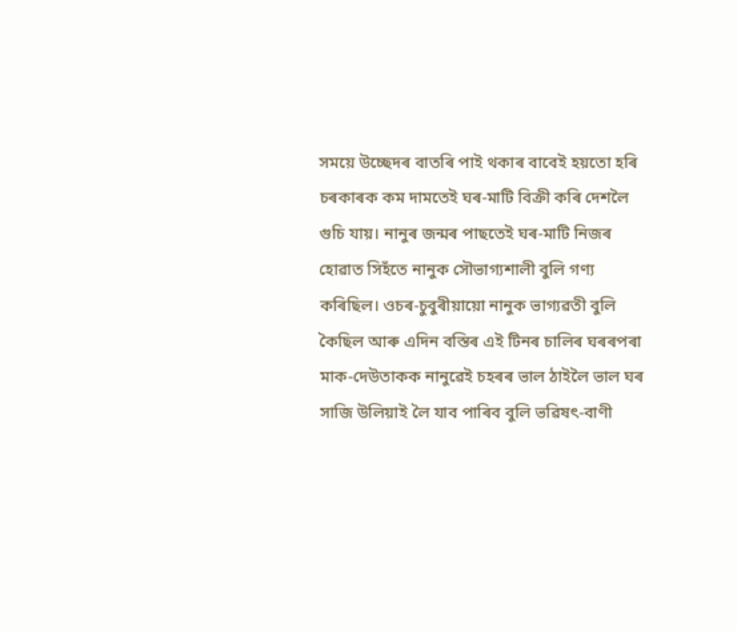সময়ে উচ্ছেদৰ বাতৰি পাই থকাৰ বাবেই হয়তো হৰি চৰকাৰক কম দামতেই ঘৰ-মাটি বিক্ৰী কৰি দেশলৈ গুচি যায়। নানুৰ জন্মৰ পাছতেই ঘৰ-মাটি নিজৰ হোৱাত সিহঁতে নানুক সৌভাগ্যশালী বুলি গণ্য কৰিছিল। ওচৰ-চুবুৰীয়ায়ো নানুক ভাগ্যৱতী বুলি কৈছিল আৰু এদিন বস্তিৰ এই টিনৰ চালিৰ ঘৰৰপৰা মাক-দেউতাকক নানুৱেই চহৰৰ ভাল ঠাইলৈ ভাল ঘৰ সাজি উলিয়াই লৈ যাব পাৰিব বুলি ভৱিষৎ-বাণী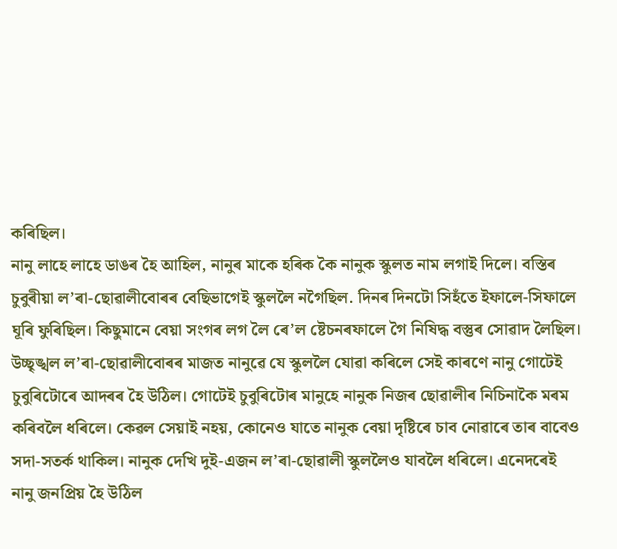কৰিছিল।
নানু লাহে লাহে ডাঙৰ হৈ আহিল, নানুৰ মাকে হৰিক কৈ নানুক স্কুলত নাম লগাই দিলে। বস্তিৰ চুবুৰীয়া ল’ৰা-ছোৱালীবোৰৰ বেছিভাগেই স্কুললৈ নগৈছিল. দিনৰ দিনটো সিহঁতে ইফালে-সিফালে ঘূৰি ফুৰিছিল। কিছুমানে বেয়া সংগৰ লগ লৈ ৰে’ল ষ্টেচনৰফালে গৈ নিষিদ্ধ বস্তুৰ সোৱাদ লৈছিল। উচ্ছৃঙ্খল ল’ৰা-ছোৱালীবোৰৰ মাজত নানুৱে যে স্কুললৈ যোৱা কৰিলে সেই কাৰণে নানু গোটেই চুবুৰিটোৰে আদৰৰ হৈ উঠিল। গোটেই চুবুৰিটোৰ মানুহে নানুক নিজৰ ছোৱালীৰ নিচিনাকৈ মৰম কৰিবলৈ ধৰিলে। কেৱল সেয়াই নহয়, কোনেও যাতে নানুক বেয়া দৃষ্টিৰে চাব নোৱাৰে তাৰ বাবেও সদা-সতৰ্ক থাকিল। নানুক দেখি দুই-এজন ল’ৰা-ছোৱালী স্কুললৈও যাবলৈ ধৰিলে। এনেদৰেই নানু জনপ্ৰিয় হৈ উঠিল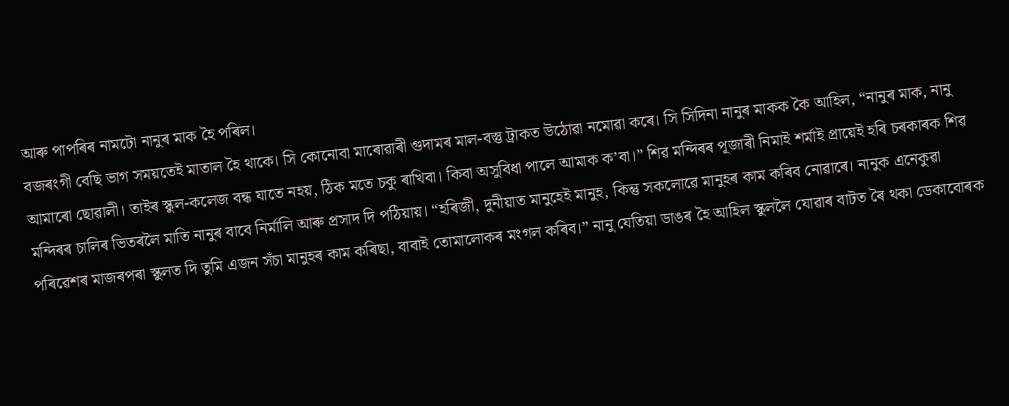আৰু পাপৰিৰ নামটো নানুৰ মাক হৈ পৰিল।
বজৰংগী বেছি ভাগ সময়তেই মাতাল হৈ থাকে। সি কোনোবা মাৰোৱাৰী গুদামৰ মাল-বস্তু ট্ৰাকত উঠোৱা নমোৱা কৰে। সি সিদিনা নানুৰ মাকক কৈ আহিল, “নানুৰ মাক, নানু আমাৰো ছোৱালী। তাইৰ স্কুল-কলেজ বন্ধ যাতে নহয়, ঠিক মতে চকু ৰাখিবা। কিবা অসুবিধা পালে আমাক ক’বা।” শিৱ মন্দিৰৰ পূজাৰী নিমাই শৰ্মাই প্ৰায়েই হৰি চৰকাৰক শিৱ মন্দিৰৰ চালিৰ ভিতৰলৈ মাতি নানুৰ বাবে নিৰ্মালি আৰু প্ৰসাদ দি পঠিয়ায়। “হৰিজী, দুনীয়াত মানুহেই মানুহ, কিন্তু সকলোৱে মানুহৰ কাম কৰিব নোৱাৰে। নানুক এনেকুৱা পৰিৱেশৰ মাজৰপৰা স্কুলত দি তুমি এজন সঁচা মানুহৰ কাম কৰিছা, বাবাই তোমালোকৰ মংগল কৰিব।” নানু যেতিয়া ডাঙৰ হৈ আহিল স্কুললৈ যোৱাৰ বাটত ৰৈ থকা ডেকাবোৰক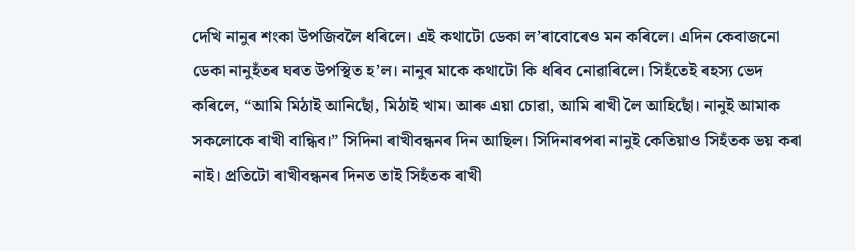দেখি নানুৰ শংকা উপজিবলৈ ধৰিলে। এই কথাটো ডেকা ল’ৰাবোৰেও মন কৰিলে। এদিন কেবাজনো ডেকা নানুহঁতৰ ঘৰত উপস্থিত হ’ল। নানুৰ মাকে কথাটো কি ধৰিব নোৱাৰিলে। সিহঁতেই ৰহস্য ভেদ কৰিলে, “আমি মিঠাই আনিছোঁ, মিঠাই খাম। আৰু এয়া চোৱা, আমি ৰাখী লৈ আহিছোঁ। নানুই আমাক সকলোকে ৰাখী বান্ধিব।” সিদিনা ৰাখীবন্ধনৰ দিন আছিল। সিদিনাৰপৰা নানুই কেতিয়াও সিহঁতক ভয় কৰা নাই। প্ৰতিটো ৰাখীবন্ধনৰ দিনত তাই সিহঁতক ৰাখী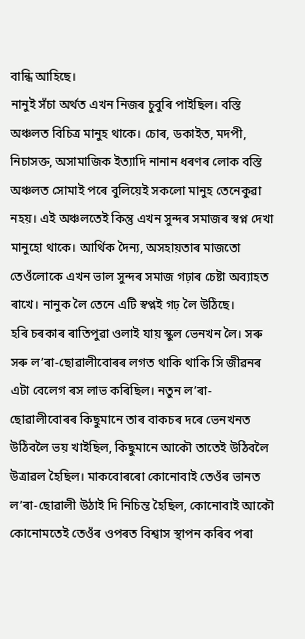বান্ধি আহিছে।
নানুই সঁচা অৰ্থত এখন নিজৰ চুবুৰি পাইছিল। বস্তি অঞ্চলত বিচিত্ৰ মানুহ থাকে। চোৰ, ডকাইত, মদপী, নিচাসক্ত, অসামাজিক ইত্যাদি নানান ধৰণৰ লোক বস্তি অঞ্চলত সোমাই পৰে বুলিয়েই সকলো মানুহ তেনেকুৱা নহয়। এই অঞ্চলতেই কিন্তু এখন সুন্দৰ সমাজৰ স্বপ্ন দেখা মানুহো থাকে। আৰ্থিক দৈন্য, অসহায়তাৰ মাজতো তেওঁলোকে এখন ভাল সুন্দৰ সমাজ গঢ়াৰ চেষ্টা অব্যাহত ৰাখে। নানুক লৈ তেনে এটি স্বপ্নই গঢ় লৈ উঠিছে।
হৰি চৰকাৰ ৰাতিপুৱা ওলাই যায় স্কুল ভেনখন লৈ। সৰু সৰু ল’ৰা-ছোৱালীবোৰৰ লগত থাকি থাকি সি জীৱনৰ এটা বেলেগ ৰস লাভ কৰিছিল। নতুন ল’ৰা-ছোৱালীবোৰৰ কিছুমানে তাৰ বাকচৰ দৰে ভেনখনত উঠিবলৈ ভয় খাইছিল, কিছুমানে আকৌ তাতেই উঠিবলৈ উত্ৰাৱল হৈছিল। মাকবোৰৰো কোনোবাই তেওঁৰ ভানত ল’ৰা-ছোৱালী উঠাই দি নিচিন্ত হৈছিল, কোনোবাই আকৌ কোনোমতেই তেওঁৰ ওপৰত বিশ্বাস স্থাপন কৰিব পৰা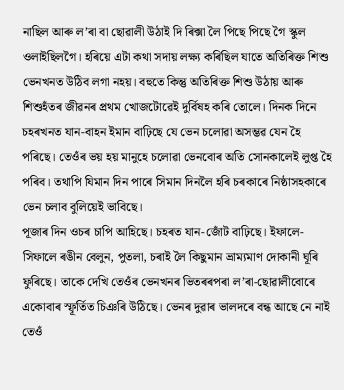নাছিল আৰু ল’ৰা বা ছোৱালী উঠাই দি ৰিক্সা লৈ পিছে পিছে গৈ স্কুল ওলাইছিলগৈ। হৰিয়ে এটা কথা সদায় লক্ষ্য কৰিছিল যাতে অতিৰিক্ত শিশু ভেনখনত উঠিব লগা নহয়। বহুতে কিন্তু অতিৰিক্ত শিশু উঠায় আৰু শিশুহঁতৰ জীৱনৰ প্ৰথম খোজটোৱেই দুৰ্বিষহ কৰি তোলে। দিনক দিনে চহৰখনত যান-বাহন ইমান বাঢ়িছে যে ভেন চলোৱা অসম্ভৱ যেন হৈ পৰিছে। তেওঁৰ ভয় হয় মানুহে চলোৱা ভেনবোৰ অতি সোনকালেই লুপ্ত হৈ পৰিব। তথাপি যিমান দিন পাৰে সিমান দিনলৈ হৰি চৰকাৰে নিষ্ঠাসহকাৰে ভেন চলাব বুলিয়েই ভাবিছে।
পূজাৰ দিন ওচৰ চাপি আহিছে। চহৰত যান-জোঁট বাঢ়িছে। ইফালে-সিফালে ৰঙীন বেলুন, পুতলা, চৰাই লৈ কিছুমান ভ্ৰাম্যমাণ দোকানী ঘূৰি ফুৰিছে। তাকে দেখি তেওঁৰ ভেনখনৰ ভিতৰৰপৰা ল’ৰা-ছোৱালীবোৰে একোবাৰ স্ফূৰ্তিত চিঞৰি উঠিছে। ভেনৰ দুৱাৰ ভালদৰে বন্ধ আছে নে নাই তেওঁ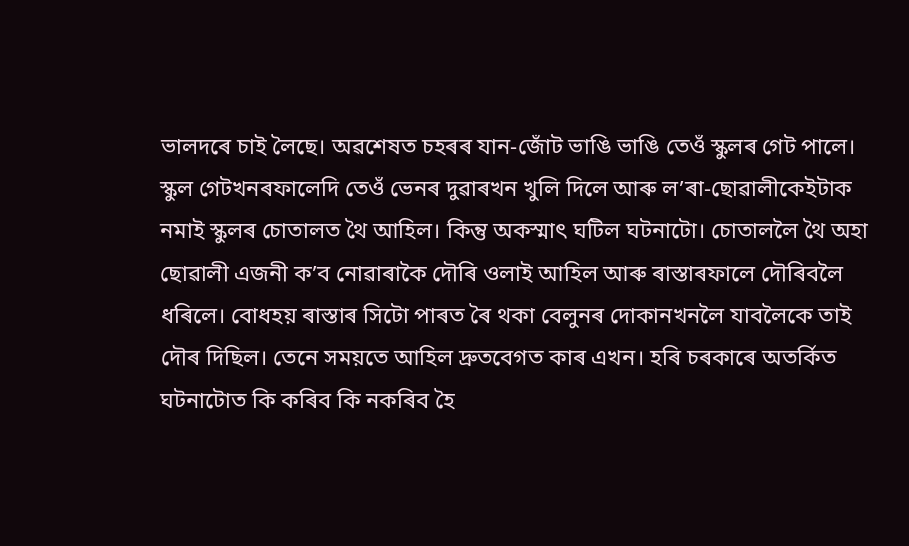ভালদৰে চাই লৈছে। অৱশেষত চহৰৰ যান-জোঁট ভাঙি ভাঙি তেওঁ স্কুলৰ গেট পালে। স্কুল গেটখনৰফালেদি তেওঁ ভেনৰ দুৱাৰখন খুলি দিলে আৰু ল’ৰা-ছোৱালীকেইটাক নমাই স্কুলৰ চোতালত থৈ আহিল। কিন্তু অকস্মাৎ ঘটিল ঘটনাটো। চোতাললৈ থৈ অহা ছোৱালী এজনী ক’ব নোৱাৰাকৈ দৌৰি ওলাই আহিল আৰু ৰাস্তাৰফালে দৌৰিবলৈ ধৰিলে। বোধহয় ৰাস্তাৰ সিটো পাৰত ৰৈ থকা বেলুনৰ দোকানখনলৈ যাবলৈকে তাই দৌৰ দিছিল। তেনে সময়তে আহিল দ্ৰুতবেগত কাৰ এখন। হৰি চৰকাৰে অতৰ্কিত ঘটনাটোত কি কৰিব কি নকৰিব হৈ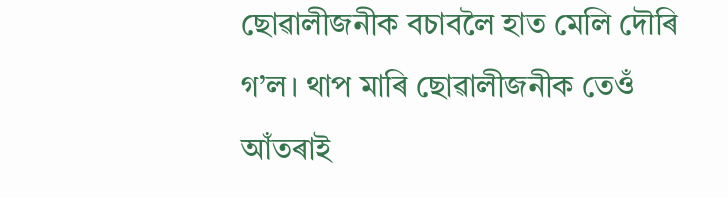ছোৱালীজনীক বচাবলৈ হাত মেলি দৌৰি গ’ল। থাপ মাৰি ছোৱালীজনীক তেওঁ আঁতৰাই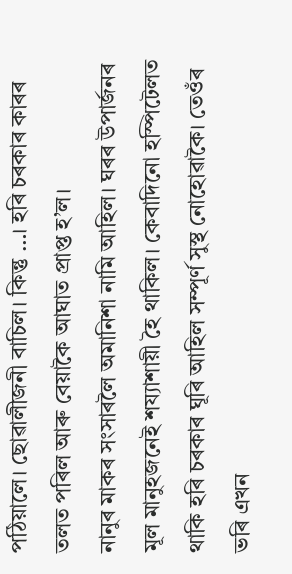পঠিয়ালে। ছোৱালীজনী বাচিল। কিন্তু …। হৰি চৰকাৰ কাৰৰ তলত পৰিল আৰু বেয়াকৈ আঘাত প্ৰাপ্ত হ’ল।
নানুৰ মাকৰ সংসাৰলৈ অমানিশা নামি আহিল। ঘৰৰ উপাৰ্জনৰ মূল মানুহজনেই শয্যাশায়ী হৈ থাকিল। কেবাদিনো হস্পিটেলত থাকি হৰি চৰকাৰ ঘূৰি আহিল সম্পূৰ্ণ সুস্থ নোহোৱাকৈ। তেওঁৰ ভৰি এখন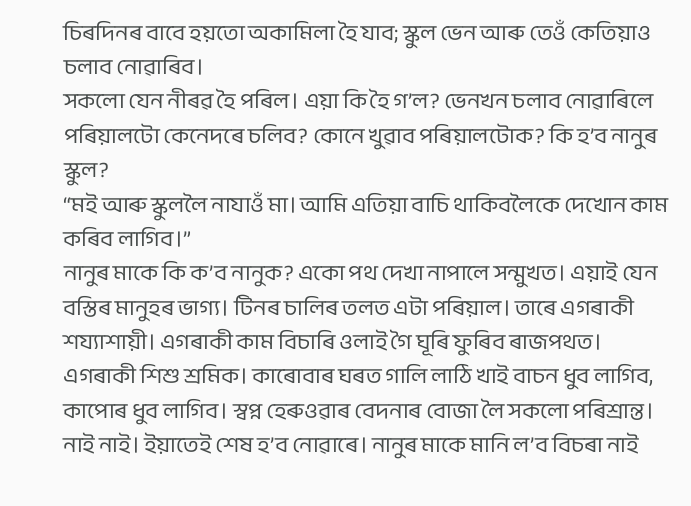চিৰদিনৰ বাবে হয়তো অকামিলা হৈ যাব; স্কুল ভেন আৰু তেওঁ কেতিয়াও চলাব নোৱাৰিব।
সকলো যেন নীৰৱ হৈ পৰিল। এয়া কি হৈ গ’ল? ভেনখন চলাব নোৱাৰিলে পৰিয়ালটো কেনেদৰে চলিব? কোনে খুৱাব পৰিয়ালটোক? কি হ’ব নানুৰ স্কুল?
“মই আৰু স্কুললৈ নাযাওঁ মা। আমি এতিয়া বাচি থাকিবলৈকে দেখোন কাম কৰিব লাগিব।”
নানুৰ মাকে কি ক’ব নানুক? একো পথ দেখা নাপালে সন্মুখত। এয়াই যেন বস্তিৰ মানুহৰ ভাগ্য। টিনৰ চালিৰ তলত এটা পৰিয়াল। তাৰে এগৰাকী শয্যাশায়ী। এগৰাকী কাম বিচাৰি ওলাই গৈ ঘূৰি ফুৰিব ৰাজপথত। এগৰাকী শিশু শ্ৰমিক। কাৰোবাৰ ঘৰত গালি লাঠি খাই বাচন ধুব লাগিব, কাপোৰ ধুব লাগিব। স্বপ্ন হেৰুওৱাৰ বেদনাৰ বোজা লৈ সকলো পৰিশ্ৰান্ত। নাই নাই। ইয়াতেই শেষ হ’ব নোৱাৰে। নানুৰ মাকে মানি ল’ব বিচৰা নাই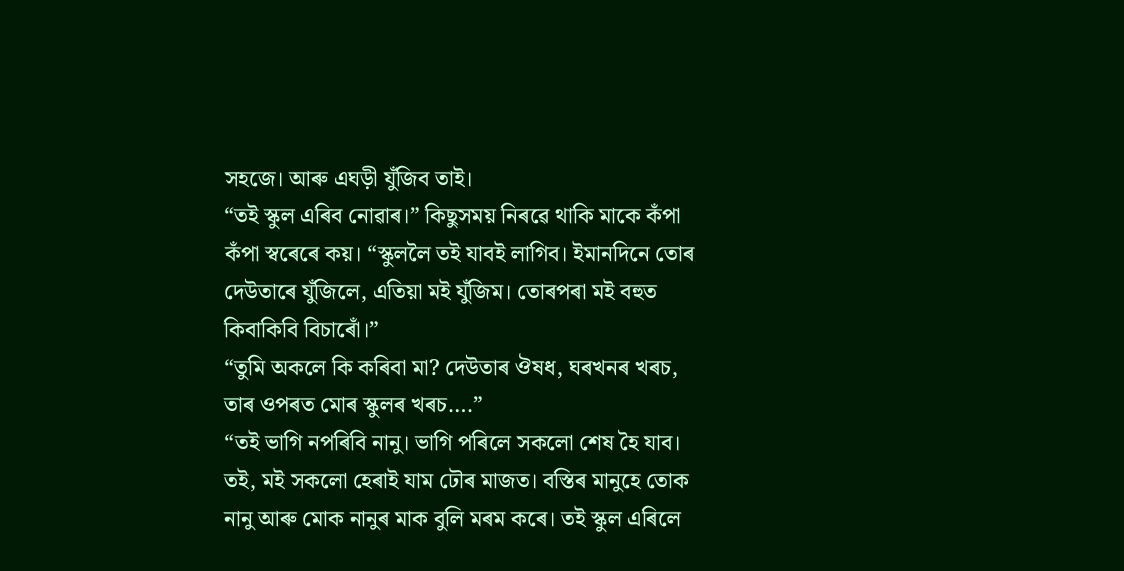সহজে। আৰু এঘড়ী যুঁজিব তাই।
“তই স্কুল এৰিব নোৱাৰ।” কিছুসময় নিৰৱে থাকি মাকে কঁপা কঁপা স্বৰেৰে কয়। “স্কুললৈ তই যাবই লাগিব। ইমানদিনে তোৰ দেউতাৰে যুঁজিলে, এতিয়া মই যুঁজিম। তোৰপৰা মই বহুত কিবাকিবি বিচাৰোঁ।”
“তুমি অকলে কি কৰিবা মা? দেউতাৰ ঔষধ, ঘৰখনৰ খৰচ, তাৰ ওপৰত মোৰ স্কুলৰ খৰচ….”
“তই ভাগি নপৰিবি নানু। ভাগি পৰিলে সকলো শেষ হৈ যাব। তই, মই সকলো হেৰাই যাম ঢৌৰ মাজত। বস্তিৰ মানুহে তোক নানু আৰু মোক নানুৰ মাক বুলি মৰম কৰে। তই স্কুল এৰিলে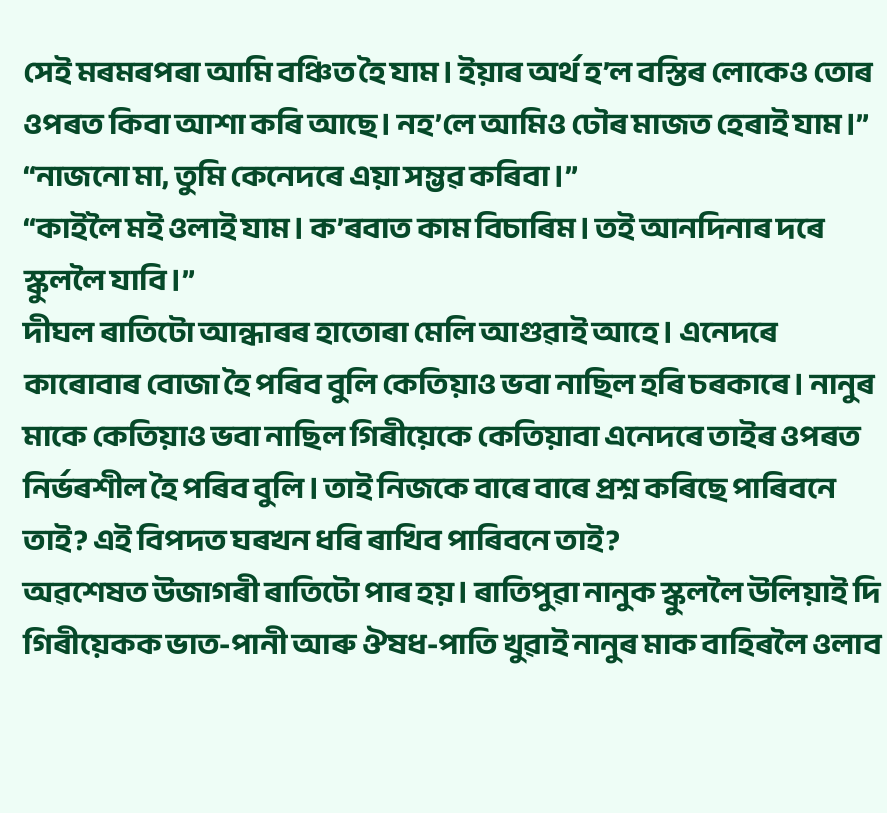সেই মৰমৰপৰা আমি বঞ্চিত হৈ যাম। ইয়াৰ অৰ্থ হ’ল বস্তিৰ লোকেও তোৰ ওপৰত কিবা আশা কৰি আছে। নহ’লে আমিও ঢৌৰ মাজত হেৰাই যাম।”
“নাজনো মা, তুমি কেনেদৰে এয়া সম্ভৱ কৰিবা।”
“কাইলৈ মই ওলাই যাম। ক’ৰবাত কাম বিচাৰিম। তই আনদিনাৰ দৰে স্কুললৈ যাবি।”
দীঘল ৰাতিটো আন্ধাৰৰ হাতোৰা মেলি আগুৱাই আহে। এনেদৰে কাৰোবাৰ বোজা হৈ পৰিব বুলি কেতিয়াও ভবা নাছিল হৰি চৰকাৰে। নানুৰ মাকে কেতিয়াও ভবা নাছিল গিৰীয়েকে কেতিয়াবা এনেদৰে তাইৰ ওপৰত নিৰ্ভৰশীল হৈ পৰিব বুলি। তাই নিজকে বাৰে বাৰে প্ৰশ্ন কৰিছে পাৰিবনে তাই? এই বিপদত ঘৰখন ধৰি ৰাখিব পাৰিবনে তাই?
অৱশেষত উজাগৰী ৰাতিটো পাৰ হয়। ৰাতিপুৱা নানুক স্কুললৈ উলিয়াই দি গিৰীয়েকক ভাত-পানী আৰু ঔষধ-পাতি খুৱাই নানুৰ মাক বাহিৰলৈ ওলাব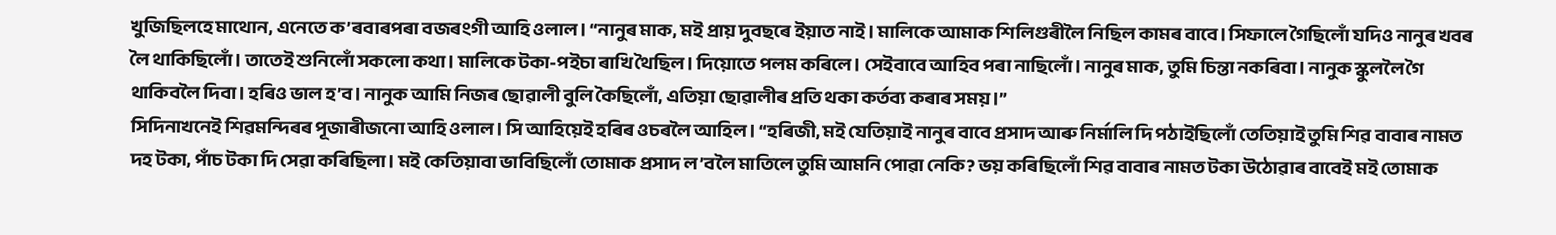খুজিছিলহে মাথোন, এনেতে ক’ৰবাৰপৰা বজৰংগী আহি ওলাল। “নানুৰ মাক, মই প্ৰায় দুবছৰে ইয়াত নাই। মালিকে আমাক শিলিগুৰীলৈ নিছিল কামৰ বাবে। সিফালে গৈছিলোঁ যদিও নানুৰ খবৰ লৈ থাকিছিলোঁ। তাতেই শুনিলোঁ সকলো কথা। মালিকে টকা-পইচা ৰাখি থৈছিল। দিয়োতে পলম কৰিলে। সেইবাবে আহিব পৰা নাছিলোঁ। নানুৰ মাক, তুমি চিন্তা নকৰিবা। নানুক স্কুললৈ গৈ থাকিবলৈ দিবা। হৰিও ভাল হ’ব। নানুক আমি নিজৰ ছোৱালী বুলি কৈছিলোঁ, এতিয়া ছোৱালীৰ প্ৰতি থকা কৰ্তব্য কৰাৰ সময়।”
সিদিনাখনেই শিৱমন্দিৰৰ পূজাৰীজনো আহি ওলাল। সি আহিয়েই হৰিৰ ওচৰলৈ আহিল। “হৰিজী, মই যেতিয়াই নানুৰ বাবে প্ৰসাদ আৰু নিৰ্মালি দি পঠাইছিলোঁ তেতিয়াই তুমি শিৱ বাবাৰ নামত দহ টকা, পাঁচ টকা দি সেৱা কৰিছিলা। মই কেতিয়াবা ভাবিছিলোঁ তোমাক প্ৰসাদ ল’বলৈ মাতিলে তুমি আমনি পোৱা নেকি? ভয় কৰিছিলোঁ শিৱ বাবাৰ নামত টকা উঠোৱাৰ বাবেই মই তোমাক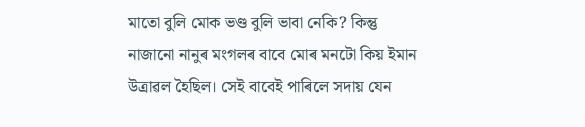মাতো বুলি মোক ভণ্ড বুলি ভাবা নেকি? কিন্তু নাজানো নানুৰ মংগলৰ বাবে মোৰ মনটো কিয় ইমান উত্ৰাৱল হৈছিল। সেই বাবেই পাৰিলে সদায় যেন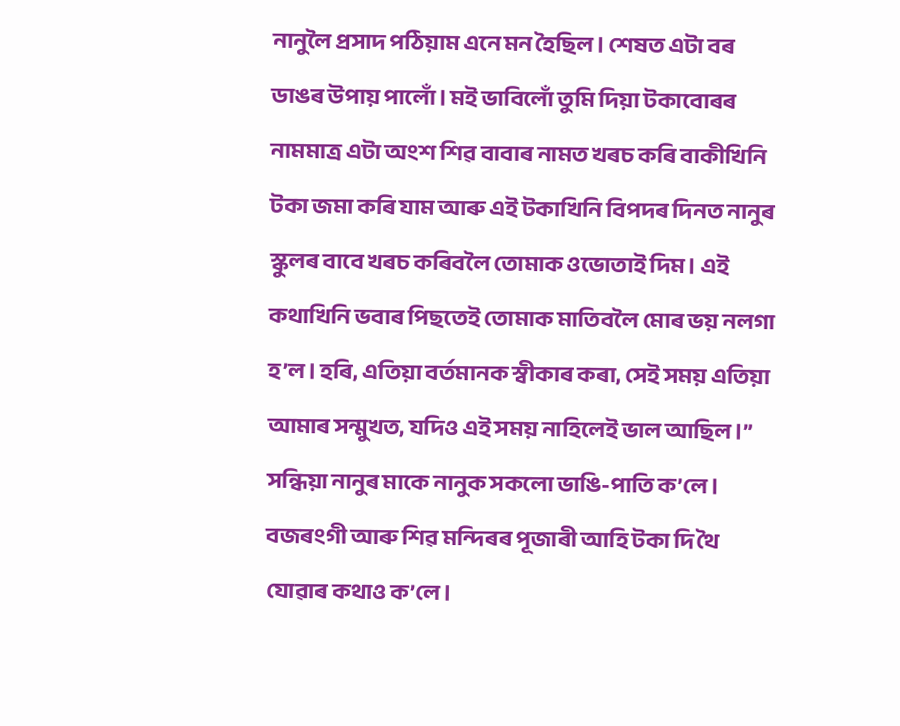নানুলৈ প্ৰসাদ পঠিয়াম এনে মন হৈছিল। শেষত এটা বৰ ডাঙৰ উপায় পালোঁ। মই ভাবিলোঁ তুমি দিয়া টকাবোৰৰ নামমাত্ৰ এটা অংশ শিৱ বাবাৰ নামত খৰচ কৰি বাকীখিনি টকা জমা কৰি যাম আৰু এই টকাখিনি বিপদৰ দিনত নানুৰ স্কুলৰ বাবে খৰচ কৰিবলৈ তোমাক ওভোতাই দিম। এই কথাখিনি ভবাৰ পিছতেই তোমাক মাতিবলৈ মোৰ ভয় নলগা হ’ল। হৰি, এতিয়া বৰ্তমানক স্বীকাৰ কৰা, সেই সময় এতিয়া আমাৰ সন্মুখত, যদিও এই সময় নাহিলেই ভাল আছিল।”
সন্ধিয়া নানুৰ মাকে নানুক সকলো ভাঙি-পাতি ক’লে। বজৰংগী আৰু শিৱ মন্দিৰৰ পূজাৰী আহি টকা দি থৈ যোৱাৰ কথাও ক’লে।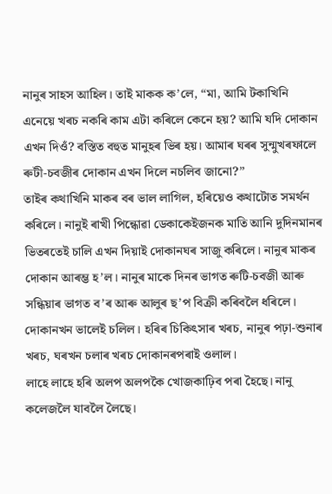নানুৰ সাহস আহিল। তাই মাকক ক’লে, “মা, আমি টকাখিনি এনেয়ে খৰচ নকৰি কাম এটা কৰিলে কেনে হয়? আমি যদি দোকান এখন দিওঁ? বস্তিত বহুত মানুহৰ ভিৰ হয়। আমাৰ ঘৰৰ সুন্মুখৰফালে ৰুটী-চবজীৰ দোকান এখন দিলে নচলিব জানো?”
তাইৰ কথাখিনি মাকৰ বৰ ভাল লাগিল, হৰিয়েও কথাটোত সমৰ্থন কৰিলে। নানুই ৰাখী পিন্ধোৱা ডেকাকেইজনক মাতি আনি দুদিনমানৰ ভিতৰতেই চালি এখন দিয়াই দোকানঘৰ সাজু কৰিলে। নানুৰ মাকৰ দোকান আৰম্ভ হ’ল। নানুৰ মাকে দিনৰ ভাগত ৰুটি-চবজী আৰু সন্ধিয়াৰ ভাগত ব’ৰ আৰু আলুৰ ছ’প বিক্ৰী কৰিবলৈ ধৰিলে। দোকানখন ভালেই চলিল। হৰিৰ চিকিৎসাৰ খৰচ, নানুৰ পঢ়া-শুনাৰ খৰচ, ঘৰখন চলাৰ খৰচ দোকানৰপৰাই ওলাল।
লাহে লাহে হৰি অলপ অলপকৈ খোজকাঢ়িব পৰা হৈছে। নানু কলেজলৈ যাবলৈ লৈছে।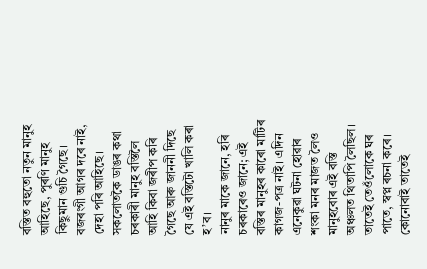বস্তিত বহুতো নতুন মানুহ আহিছে, পুৰণি মানুহ কিছুমান গুচি গৈছে। বজৰংগী আগৰ দৰে নাই, দেহা পৰি আহিছে। সকলোতকৈ ডাঙৰ কথা চৰকাৰী মানুহ বস্তিলৈ আহি কিবা জৰীপ কৰি গৈছে আৰু জাননী দিছে যে এই বস্তিটো খালি কৰা হ’ব।
নানুৰ মাকে জানে, হৰি চৰকাৰেও জানে; এই বস্তিৰ মানুহৰ কাৰো মাটিৰ কাগজ-পত্ৰ নাই। এদিন এনেকুৱা ঘটনা হোৱাৰ শংকা মনৰ মাজত লৈও মানুহবোৰ এই বস্তি অঞ্চলত থিতাপি লৈছিল। তাতেই তেওঁলোকে ঘৰ পাতে, স্বপ্ন ৰচনা কৰে। কোনোবাই তাতেই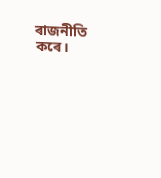ৰাজনীতি কৰে।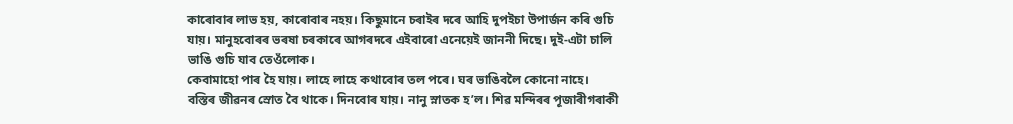কাৰোবাৰ লাভ হয়, কাৰোবাৰ নহয়। কিছুমানে চৰাইৰ দৰে আহি দুপইচা উপাৰ্জন কৰি গুচি যায়। মানুহবোৰৰ ভৰষা চৰকাৰে আগৰদৰে এইবাৰো এনেয়েই জাননী দিছে। দুই-এটা চালি ভাঙি গুচি যাব তেওঁলোক।
কেবামাহো পাৰ হৈ যায়। লাহে লাহে কথাবোৰ তল পৰে। ঘৰ ভাঙিবলৈ কোনো নাহে। বস্তিৰ জীৱনৰ স্ৰোত বৈ থাকে। দিনবোৰ যায়। নানু স্নাতক হ’ল। শিৱ মন্দিৰৰ পূজাৰীগৰাকী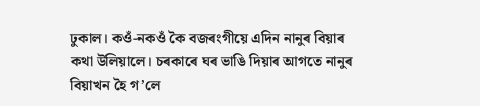ঢুকাল। কওঁ-নকওঁ কৈ বজৰংগীয়ে এদিন নানুৰ বিয়াৰ কথা উলিয়ালে। চৰকাৰে ঘৰ ভাঙি দিয়াৰ আগতে নানুৰ বিয়াখন হৈ গ’লে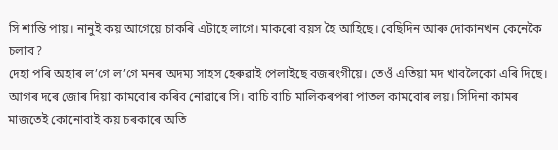সি শান্তি পায়। নানুই কয় আগেয়ে চাকৰি এটাহে লাগে। মাকৰো বয়স হৈ আহিছে। বেছিদিন আৰু দোকানখন কেনেকৈ চলাব?
দেহা পৰি অহাৰ ল’গে ল’গে মনৰ অদম্য সাহস হেৰুৱাই পেলাইছে বজৰংগীয়ে। তেওঁ এতিয়া মদ খাবলৈকো এৰি দিছে। আগৰ দৰে জোৰ দিয়া কামবোৰ কৰিব নোৱাৰে সি। বাচি বাচি মালিকৰপৰা পাতল কামবোৰ লয়। সিদিনা কামৰ মাজতেই কোনোবাই কয় চৰকাৰে অতি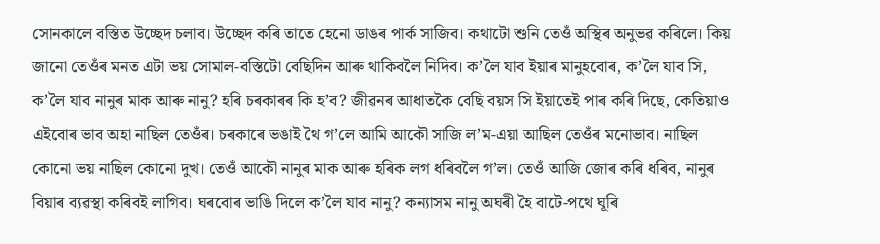সোনকালে বস্তিত উচ্ছেদ চলাব। উচ্ছেদ কৰি তাতে হেনো ডাঙৰ পাৰ্ক সাজিব। কথাটো শুনি তেওঁ অস্থিৰ অনুভৱ কৰিলে। কিয় জানো তেওঁৰ মনত এটা ভয় সোমাল-বস্তিটো বেছিদিন আৰু থাকিবলৈ নিদিব। ক’লৈ যাব ইয়াৰ মানুহবোৰ, ক’লৈ যাব সি, ক’লৈ যাব নানুৰ মাক আৰু নানু? হৰি চৰকাৰৰ কি হ’ব? জীৱনৰ আধাতকৈ বেছি বয়স সি ইয়াতেই পাৰ কৰি দিছে, কেতিয়াও এইবোৰ ভাব অহা নাছিল তেওঁৰ। চৰকাৰে ভঙাই থৈ গ’লে আমি আকৌ সাজি ল’ম-এয়া আছিল তেওঁৰ মনোভাব। নাছিল কোনো ভয় নাছিল কোনো দুখ। তেওঁ আকৌ নানুৰ মাক আৰু হৰিক লগ ধৰিবলৈ গ’ল। তেওঁ আজি জোৰ কৰি ধৰিব, নানুৰ বিয়াৰ ব্যৱস্থা কৰিবই লাগিব। ঘৰবোৰ ভাঙি দিলে ক’লৈ যাব নানু? কন্যাসম নানু অঘৰী হৈ বাটে-পথে ঘূৰি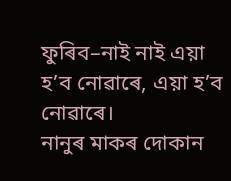ফুৰিব–নাই নাই এয়া হ’ব নোৱাৰে, এয়া হ’ব নোৱাৰে।
নানুৰ মাকৰ দোকান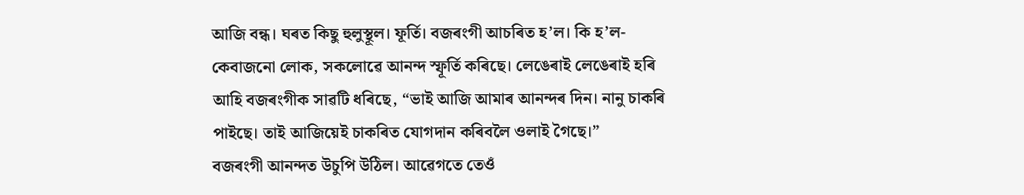আজি বন্ধ। ঘৰত কিছু হুলুস্থূল। ফূৰ্তি। বজৰংগী আচৰিত হ’ল। কি হ’ল-কেবাজনো লোক, সকলোৱে আনন্দ স্ফূৰ্তি কৰিছে। লেঙেৰাই লেঙেৰাই হৰি আহি বজৰংগীক সাৱটি ধৰিছে, “ভাই আজি আমাৰ আনন্দৰ দিন। নানু চাকৰি পাইছে। তাই আজিয়েই চাকৰিত যোগদান কৰিবলৈ ওলাই গৈছে।”
বজৰংগী আনন্দত উচুপি উঠিল। আৱেগতে তেওঁ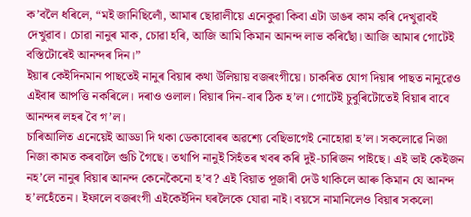ক’বলৈ ধৰিলে, “মই জানিছিলোঁ, আমাৰ ছোৱালীয়ে এনেকুৱা কিবা এটা ডাঙৰ কাম কৰি দেখুৱাবই দেখুৱাব। চোৱা নানুৰ মাক, চোৱা হৰি, আজি আমি কিমান আনন্দ লাভ কৰিছোঁ। আজি আমাৰ গোটেই বস্তিটোৰেই আনন্দৰ দিন।”
ইয়াৰ কেইদিনমান পাছতেই নানুৰ বিয়াৰ কথা উলিয়ায় বজৰংগীয়ে। চাকৰিত যোগ দিয়াৰ পাছত নানুৱেও এইবাৰ আপত্তি নকৰিলে। দৰাও ওলাল। বিয়াৰ দিন-বাৰ ঠিক হ’ল। গোটেই চুবুৰিটোতেই বিয়াৰ বাবে আনন্দৰ লহৰ বৈ গ’ল।
চাৰিআলিত এনেয়েই আড্ডা দি থকা ডেকাবোৰৰ অৱশ্যে বেছিভাগেই নোহোৱা হ’ল। সকলোৱে নিজা নিজা কামত কৰবালৈ গুচি গৈছে। তথাপি নানুই সিহঁতৰ খবৰ কৰি দুই-চাৰিজন পাইছে। এই ভাই কেইজন নহ’লে নানুৰ বিয়াৰ আনন্দ কেনেকৈনো হ’ব? এই বিয়াত পূজাৰী দেউ থাকিলে আৰু কিমান যে আনন্দ হ’লহেঁতেন। ইফালে বজৰংগী এইকেইদিন ঘৰলৈকে যোৱা নাই। বয়সে নামানিলেও বিয়াৰ সকলো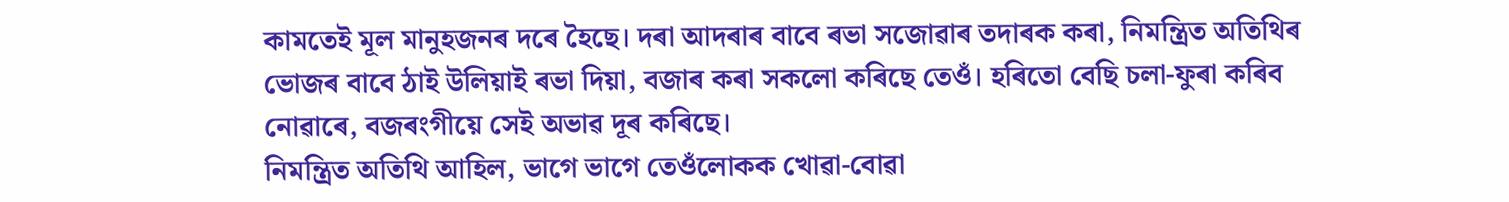কামতেই মূল মানুহজনৰ দৰে হৈছে। দৰা আদৰাৰ বাবে ৰভা সজোৱাৰ তদাৰক কৰা, নিমন্ত্ৰিত অতিথিৰ ভোজৰ বাবে ঠাই উলিয়াই ৰভা দিয়া, বজাৰ কৰা সকলো কৰিছে তেওঁ। হৰিতো বেছি চলা-ফুৰা কৰিব নোৱাৰে, বজৰংগীয়ে সেই অভাৱ দূৰ কৰিছে।
নিমন্ত্ৰিত অতিথি আহিল, ভাগে ভাগে তেওঁলোকক খোৱা-বোৱা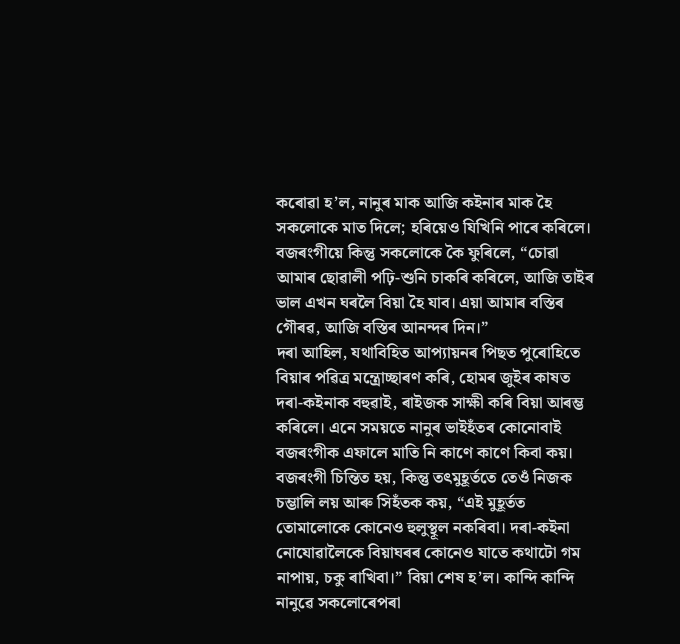কৰোৱা হ’ল, নানুৰ মাক আজি কইনাৰ মাক হৈ সকলোকে মাত দিলে; হৰিয়েও যিখিনি পাৰে কৰিলে। বজৰংগীয়ে কিন্তু সকলোকে কৈ ফুৰিলে, “চোৱা আমাৰ ছোৱালী পঢ়ি-শুনি চাকৰি কৰিলে, আজি তাইৰ ভাল এখন ঘৰলৈ বিয়া হৈ যাব। এয়া আমাৰ বস্তিৰ গৌৰৱ, আজি বস্তিৰ আনন্দৰ দিন।”
দৰা আহিল, যথাবিহিত আপ্যায়নৰ পিছত পুৰোহিতে বিয়াৰ পৱিত্ৰ মন্ত্ৰোচ্ছাৰণ কৰি, হোমৰ জুইৰ কাষত দৰা-কইনাক বহুৱাই, ৰাইজক সাক্ষী কৰি বিয়া আৰম্ভ কৰিলে। এনে সময়তে নানুৰ ভাইহঁতৰ কোনোবাই বজৰংগীক এফালে মাতি নি কাণে কাণে কিবা কয়। বজৰংগী চিন্তিত হয়, কিন্তু তৎমুহূৰ্ততে তেওঁ নিজক চম্ভালি লয় আৰু সিহঁতক কয়, “এই মুহূৰ্তত তোমালোকে কোনেও হুলুস্থূল নকৰিবা। দৰা-কইনা নোযোৱালৈকে বিয়াঘৰৰ কোনেও যাতে কথাটো গম নাপায়, চকু ৰাখিবা।” বিয়া শেষ হ’ল। কান্দি কান্দি নানুৱে সকলোৰেপৰা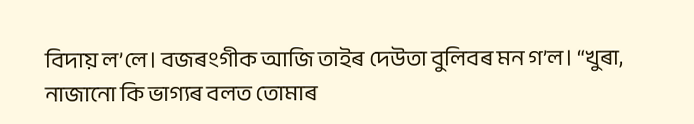বিদায় ল’লে। বজৰংগীক আজি তাইৰ দেউতা বুলিবৰ মন গ’ল। “খুৰা, নাজানো কি ভাগ্যৰ বলত তোমাৰ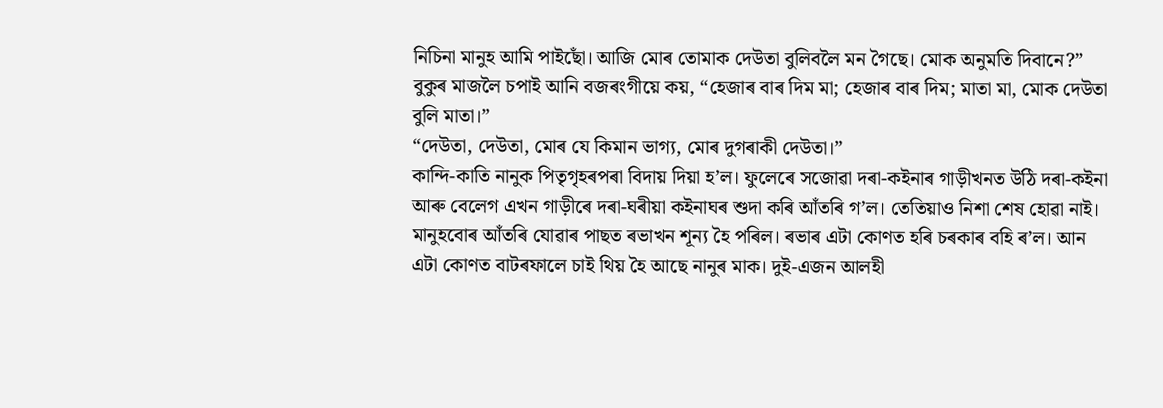নিচিনা মানুহ আমি পাইছোঁ। আজি মোৰ তোমাক দেউতা বুলিবলৈ মন গৈছে। মোক অনুমতি দিবানে?”
বুকুৰ মাজলৈ চপাই আনি বজৰংগীয়ে কয়, “হেজাৰ বাৰ দিম মা; হেজাৰ বাৰ দিম; মাতা মা, মোক দেউতা বুলি মাতা।”
“দেউতা, দেউতা, মোৰ যে কিমান ভাগ্য, মোৰ দুগৰাকী দেউতা।”
কান্দি-কাতি নানুক পিতৃগৃহৰপৰা বিদায় দিয়া হ’ল। ফুলেৰে সজোৱা দৰা-কইনাৰ গাড়ীখনত উঠি দৰা-কইনা আৰু বেলেগ এখন গাড়ীৰে দৰা-ঘৰীয়া কইনাঘৰ শুদা কৰি আঁতৰি গ’ল। তেতিয়াও নিশা শেষ হোৱা নাই। মানুহবোৰ আঁতৰি যোৱাৰ পাছত ৰভাখন শূন্য হৈ পৰিল। ৰভাৰ এটা কোণত হৰি চৰকাৰ বহি ৰ’ল। আন এটা কোণত বাটৰফালে চাই থিয় হৈ আছে নানুৰ মাক। দুই-এজন আলহী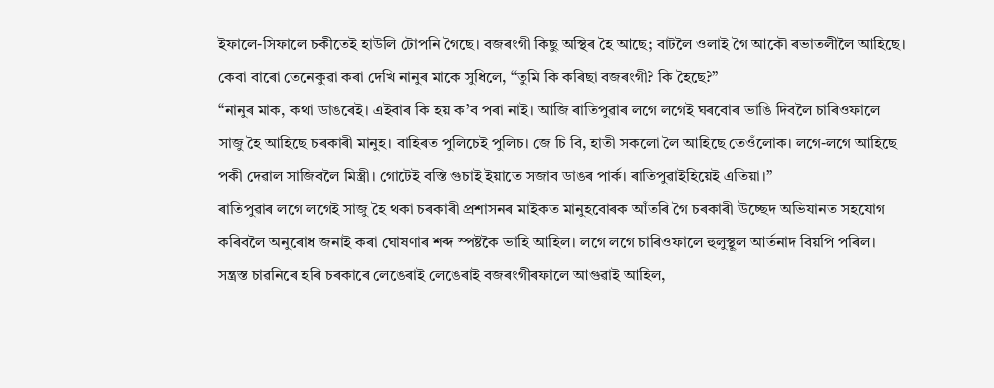ইফালে-সিফালে চকীতেই হাউলি টোপনি গৈছে। বজৰংগী কিছু অস্থিৰ হৈ আছে; বাটলৈ ওলাই গৈ আকৌ ৰভাতলীলৈ আহিছে। কেবা বাৰো তেনেকুৱা কৰা দেখি নানুৰ মাকে সুধিলে, “তুমি কি কৰিছা বজৰংগী? কি হৈছে?”
“নানুৰ মাক, কথা ডাঙৰেই। এইবাৰ কি হয় ক’ব পৰা নাই। আজি ৰাতিপুৱাৰ লগে লগেই ঘৰবোৰ ভাঙি দিবলৈ চাৰিওফালে সাজু হৈ আহিছে চৰকাৰী মানুহ। বাহিৰত পুলিচেই পুলিচ। জে চি বি, হাতী সকলো লৈ আহিছে তেওঁলোক। লগে-লগে আহিছে পকী দেৱাল সাজিবলৈ মিস্ত্ৰী। গোটেই বস্তি গুচাই ইয়াতে সজাব ডাঙৰ পাৰ্ক। ৰাতিপুৱাইহিয়েই এতিয়া।”
ৰাতিপুৱাৰ লগে লগেই সাজু হৈ থকা চৰকাৰী প্ৰশাসনৰ মাইকত মানুহবোৰক আঁতৰি গৈ চৰকাৰী উচ্ছেদ অভিযানত সহযোগ কৰিবলৈ অনুৰোধ জনাই কৰা ঘোষণাৰ শব্দ স্পষ্টকৈ ভাহি আহিল। লগে লগে চাৰিওফালে হুলুস্থূল আৰ্তনাদ বিয়পি পৰিল।
সন্ত্ৰস্ত চাৱনিৰে হৰি চৰকাৰে লেঙেৰাই লেঙেৰাই বজৰংগীৰফালে আগুৱাই আহিল,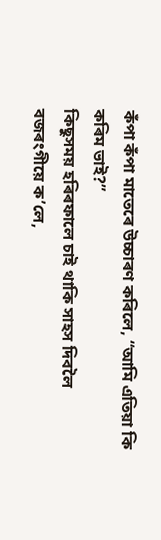কঁপা কঁপা মাতেৰে উচ্চাৰণ কৰিলে, “আমি এতিয়া কি কৰিম ভাই?”
কিছুসময় হৰিৰফালে চাই থাকি সাহস দিবলৈ বজৰংগীয়ে ক’লে,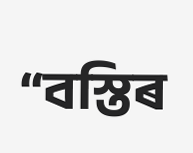“বস্তিৰ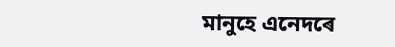মানুহে এনেদৰে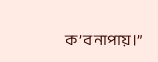ক’ব নাপায়।”